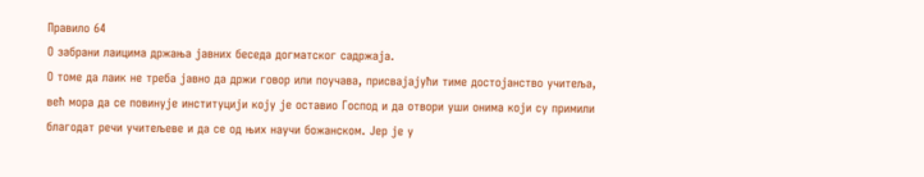Правило 64
О забрани лаицима држања јавних беседа догматског садржаја.
О томе да лаик не треба јавно да држи говор или поучава, присвајајући тиме достојанство учитеља, већ мора да се повинује институцији коју је оставио Господ и да отвори уши онима који су примили благодат речи учитељеве и да се од њих научи божанском. Јер је у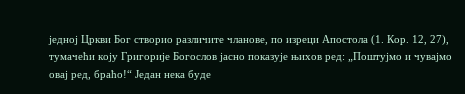једној Цркви Бог створио различите чланове, по изреци Апостола (1. Кор. 12, 27), тумачећи коју Григорије Богослов јасно показује њихов ред: „Поштујмо и чувајмо овај ред, браћо!“ Један нека буде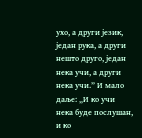ухо, а други језик, један рука, а други нешто друго, један нека учи, а други нека учи.” И мало даље: „И ко учи нека буде послушан, и ко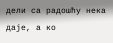дели са радошћу нека даје, а ко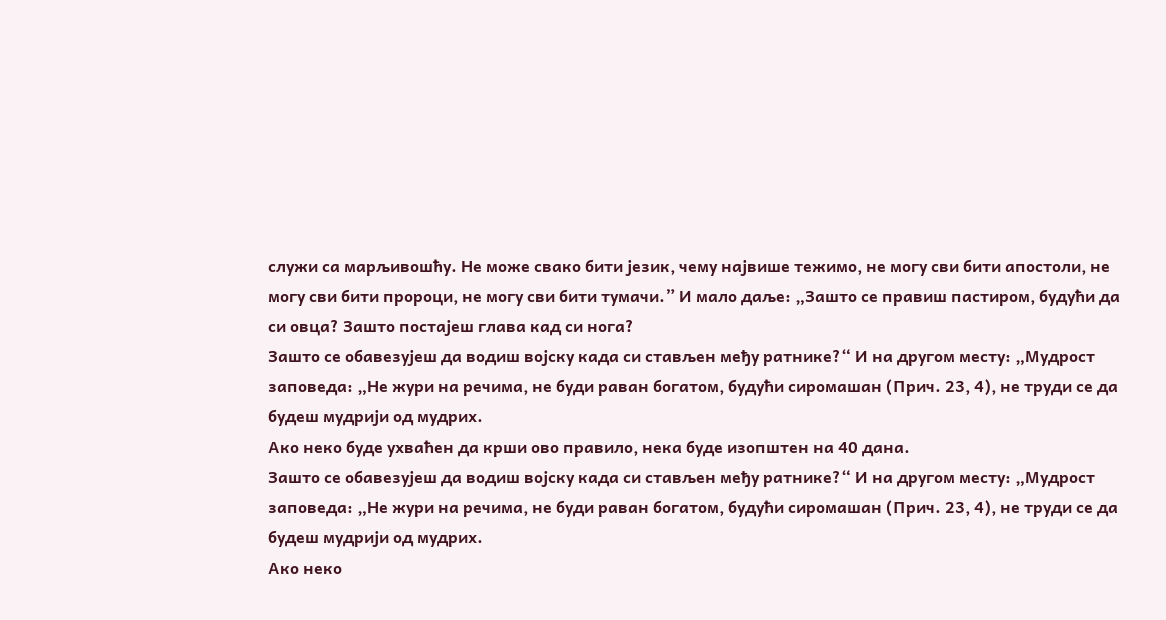служи са марљивошћу. Не може свако бити језик, чему највише тежимо, не могу сви бити апостоли, не могу сви бити пророци, не могу сви бити тумачи.” И мало даље: „Зашто се правиш пастиром, будући да си овца? Зашто постајеш глава кад си нога?
Зашто се обавезујеш да водиш војску када си стављен међу ратнике?“ И на другом месту: „Мудрост заповеда: „Не жури на речима, не буди раван богатом, будући сиромашан (Прич. 23, 4), не труди се да будеш мудрији од мудрих.
Ако неко буде ухваћен да крши ово правило, нека буде изопштен на 40 дана.
Зашто се обавезујеш да водиш војску када си стављен међу ратнике?“ И на другом месту: „Мудрост заповеда: „Не жури на речима, не буди раван богатом, будући сиромашан (Прич. 23, 4), не труди се да будеш мудрији од мудрих.
Ако неко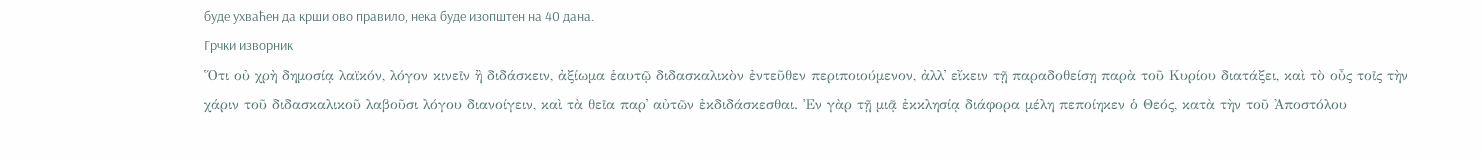буде ухваћен да крши ово правило, нека буде изопштен на 40 дана.
Грчки изворник
Ὅτι οὐ χρὴ δημοσίᾳ λαϊκόν, λόγον κινεῖν ἢ διδάσκειν, ἀξίωμα ἑαυτῷ διδασκαλικὸν ἐντεῦθεν περιποιούμενον, ἀλλ᾿ εἴκειν τῇ παραδοθείσῃ παρὰ τοῦ Κυρίου διατάξει, καὶ τὸ οὖς τοῖς τὴν χάριν τοῦ διδασκαλικοῦ λαβοῦσι λόγου διανοίγειν, καὶ τὰ θεῖα παρ᾿ αὐτῶν ἐκδιδάσκεσθαι. Ἐν γὰρ τῇ μιᾷ ἐκκλησίᾳ διάφορα μέλη πεποίηκεν ὁ Θεός, κατὰ τὴν τοῦ Ἀποστόλου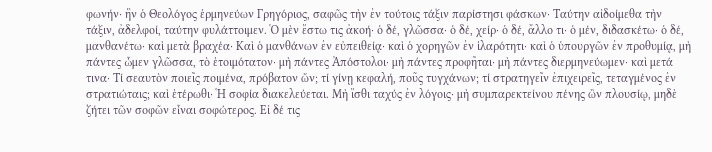φωνήν· ἣν ὁ Θεολόγος ἑρμηνεύων Γρηγόριος, σαφῶς τὴν ἐν τούτοις τάξιν παρίστησι φάσκων· Ταύτην αἰδοίμεθα τὴν τάξιν, ἀδελφοί, ταύτην φυλάττοιμεν. Ὁ μὲν ἔστω τις ἀκοή· ὁ δέ, γλῶσσα· ὁ δέ, χείρ· ὁ δέ, ἄλλο τι· ὁ μέν, διδασκέτω· ὁ δέ, μανθανέτω· καὶ μετὰ βραχέα· Καὶ ὁ μανθάνων ἐν εὐπειθείᾳ· καὶ ὁ χορηγῶν ἐν ἱλαρότητι· καὶ ὁ ὑπουργῶν ἐν προθυμίᾳ, μὴ πάντες ὧμεν γλῶσσα, τὸ ἑτοιμότατον· μὴ πάντες Ἀπόστολοι· μὴ πάντες προφῆται· μὴ πάντες διερμηνεύωμεν· καὶ μετά τινα· Τί σεαυτὸν ποιεῖς ποιμένα, πρόβατον ὤν; τί γίνῃ κεφαλή, ποῦς τυγχάνων; τί στρατηγεῖν ἐπιχειρεῖς, τεταγμένος ἐν στρατιώταις; καὶ ἑτέρωθι· Ἡ σοφία διακελεύεται. Μὴ ἴσθι ταχύς ἐν λόγοις· μὴ συμπαρεκτείνου πένης ὢν πλουσίῳ, μηδὲ ζήτει τῶν σοφῶν εἶναι σοφώτερος. Εἰ δέ τις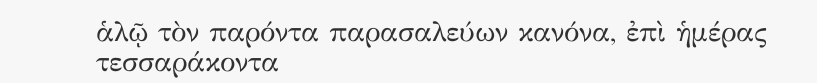ἁλῷ τὸν παρόντα παρασαλεύων κανόνα, ἐπὶ ἡμέρας τεσσαράκοντα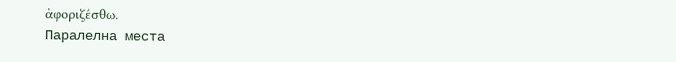ἀφοριζέσθω.
Паралелна места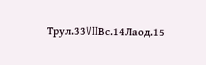Трул.33VIIВс.14Лаод.15